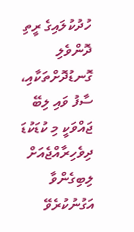ހުދުކުލައިގެ ރީތި ދޮންވެލި ގޮނޑުދޮށްތަކާއި، ސާފު ވައި ލިބޭ ޖައްވަކީ މި ކުޑަކުޑަ ދިވެހިރާއްޖެއަށް ލިބިގެންވާ އަގުނުކުރެވޭ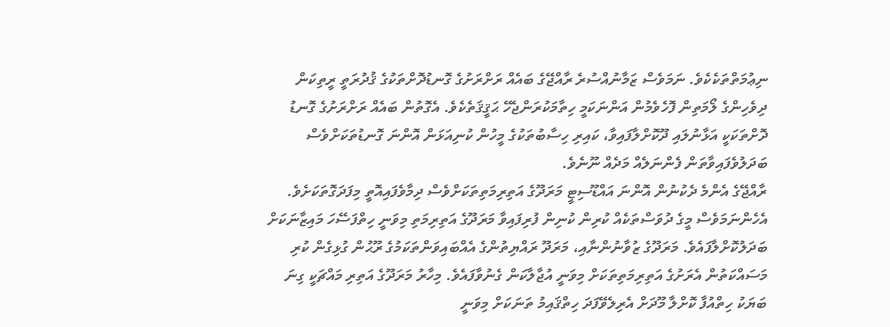ނިޢުމަތްތަކެކެވެ. ނަމަވެސް ޒަމާނުއްސުރެ ރާއްޖޭގެ ބައެއް ރަށްރަށުގެ ގޮނޑުދޮށްތަކުގެ ޤުދުރަތީ ރީތިކަން ދިވެހިންގެ ލޯމަތިން ފޮހެވެމުން އަންނަކަމީ ހިތާމަކުރަންޖެހޭ ޙަޤީޤަތެކެވެ. އެގޮތުން ބައެއް ރަށްރަށުގެ ގޮނޑު ދޮށްތަކަކީ އަޅާނުލައި ދޫކޮށްލާފައިވާ، ކައިރި ހިސާބުތަކުގެ މީހުން ކުނިއަޅަން އޮންނަ ގޮނޑުތަކަށްވެސް ބަދަލުވެފައިވާތަން ފެންނަލެއް މަދެއް ނޫނެވެ.
ރާއްޖޭގެ އެންމެ ދެކުނުން އޮންނަ އައްޑޫސިޓީ މަރަދޫގެ އަތިރިމަތިތަކަށްވެސް ދިމާވެފައިއޮތީ މިފަދަގޮތަކަށެވެ.
އެހެންނަމަވެސް މީގެ ދުވަސްތަކެއް ކުރިން ކުނިން ފުރިފައިވާ މަރަދޫގެ އަތިރިމަތި މިވަނީ ހިތްފަސޭހަ މައިޒާނަކަށް ބަދަލުކޮށްލާފައެވެ. މަރަދޫގެ ޒުވާނުންނާއި، މަރަދޫ ރައްޔިތުންގެ އެއްބައިވަންތަކަމުގެ ރޫޙުން ގުޅިގެން ކުރި މަސައްކަތުން އެރަށުގެ އަތިރިމަތިތަކަށް މިވަނީ އުޖާލާކަން ގެނުވާފައެވެ. މިހާރު މަރަދޫގެ އަތިރި މައްޗަކީ ގިނަ ބަޔަކު ހިތްއުފާ ކޮށްލާ މޫދަށް އެރިލެވޭފަދަ ހިތްޤައިމު ތަނަކަށް މިވަނީ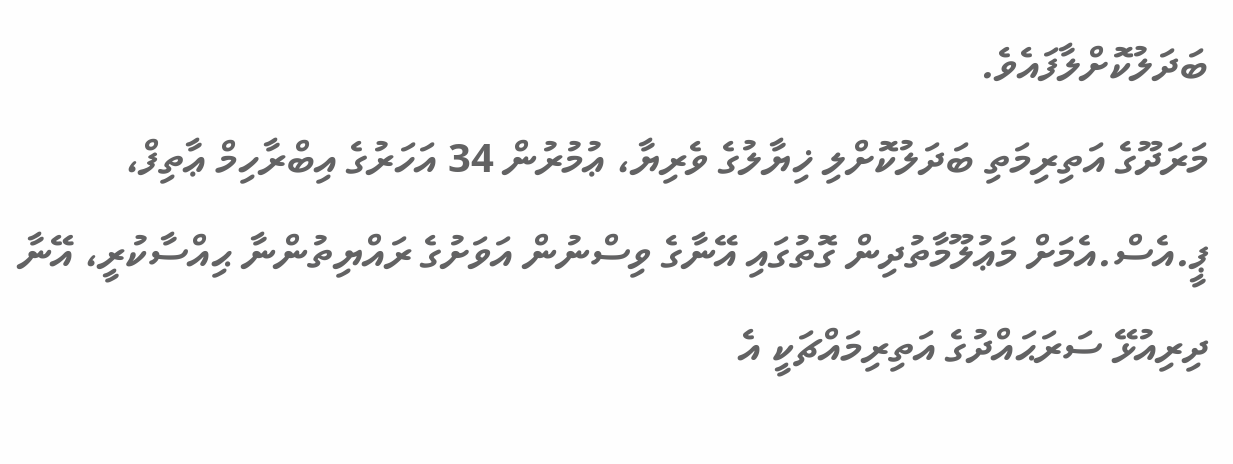ބަދަލުކޮށްލާފައެވެ.
މަރަދޫގެ އަތިރިމަތި ބަދަލުކޮށްލި ޚިޔާލުގެ ވެރިޔާ، ޢުމުރުން 34 އަހަރުގެ އިބްރާހިމް ޢާތިފް، ޕީ.އެސް.އެމަށް މަޢުލޫމާތުދިން ގޮތުގައި އޭނާގެ ވިސްނުން އަވަށުގެ ރައްޔިތުންނާ ޙިއްސާކުރީ، އޭނާ ދިރިއުޅޭ ސަރަޙައްދުގެ އަތިރިމައްޗަކީ އެ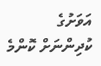އަވަށުގެ ކުދިންނަށް ކޮންމެ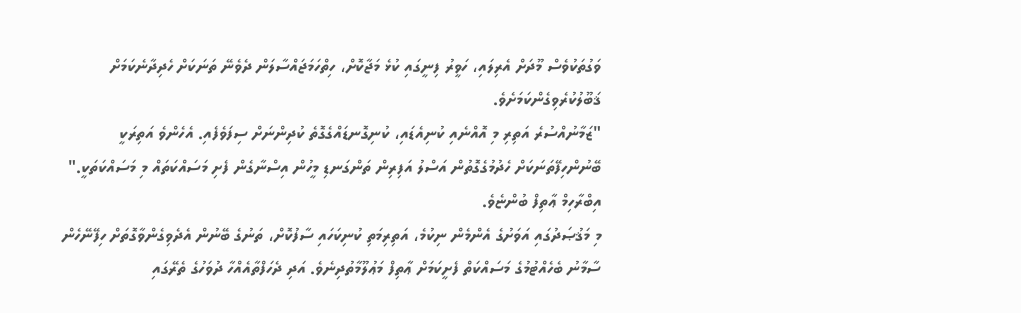ވަގުތަކުވެސް މޫދަށް އެރިލައި، ހަވީރު ފިނީގައި ކުޅެ މަޖާކޮށް، ހިތްހަމަޖައްސާލަން ދެވެނޭ ތަނަކަށް ހެދިދާނެކަމަށް ޤަބޫލުކުރެވިގެންކަމަށެވެ.
"ޒަމާނުއްސުރެ އަތިރި މި އޮއްނެއި ކުނިއެޑައި، ކުނިގޮނޑައްގެގޮތެ ކުދިންނަށް ސިފަވެފެއި. އެހެންވެ އަތިރަކީ ބޭނުންހިފޭތަނަކަށް ހެދުމުގެގޮތުން އަސްލު އަފިރިން ތަންގަނޑި މީހުން އިސްނާގެން ފެށި މަސައްކަތައް މި މަސައްކަތަކީ." އިބްރާހިމް ޢާތިފް ބުންޏެވެ.
މި މަޤުޞަދުގައި އަވަށުގެ އެންމެން ނިކުމެ، އަތިރިމަތި ކުނިކަހައި ސާފުކޮށް، ތަނުގެ ބޭނުން އެދެވިގެންވާގޮތަށް ހިފޭނޭހެން ސާމާނު ބެހެއްޓުމުގެ މަސައްކަތް ފެށީކަމަށް ޢާތިފް މަޢުލޫމާތުދިނެވެ. އަދި ދެހަފްތާއެއްހާ ދުވަހުގެ ތެރޭގައި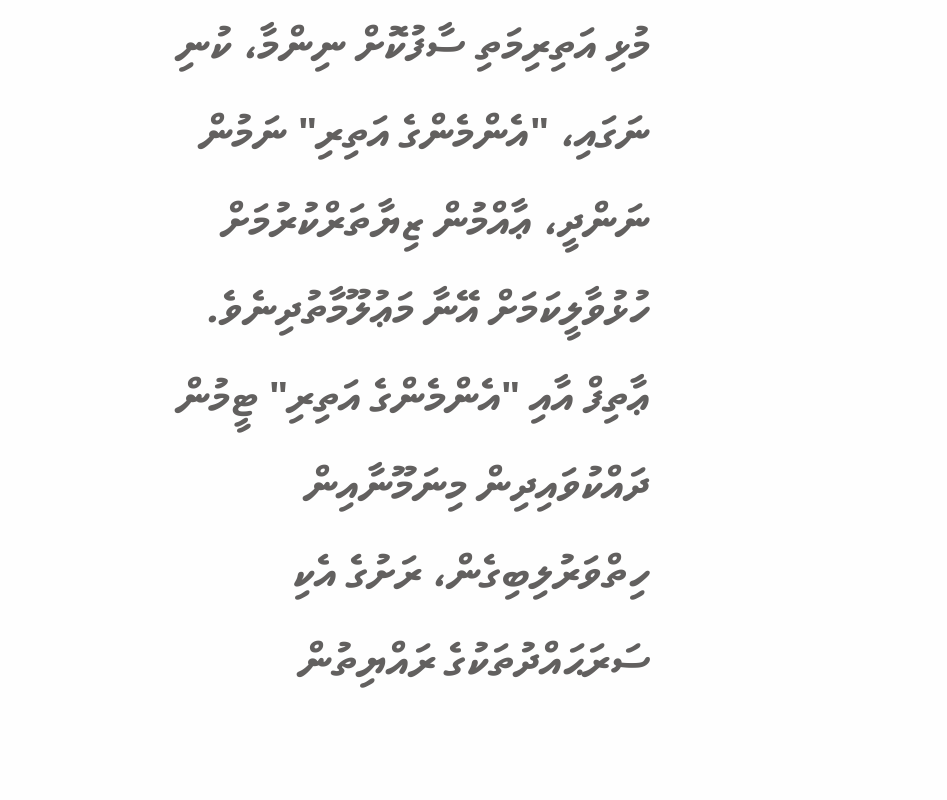މުޅި އަތިރިމަތި ސާފުކޮށް ނިންމާ، ކުނި ނަގައި، "އެންމެންގެ އަތިރި" ނަމުން ނަންދީ، ޢާއްމުން ޒިޔާތަރްކުރުމަށް ހުޅުވާލީކަމަށް އޭނާ މަޢުލޫމާތުދިނެވެ.
ޢާތިފް އާއި "އެންމެންގެ އަތިރި" ޓީމުން ދައްކުވައިދިން މިނަމޫނާއިން ހިތްވަރުލިބިގެން، ރަށުގެ އެކި ސަރަޙައްދުތަކުގެ ރައްޔިތުން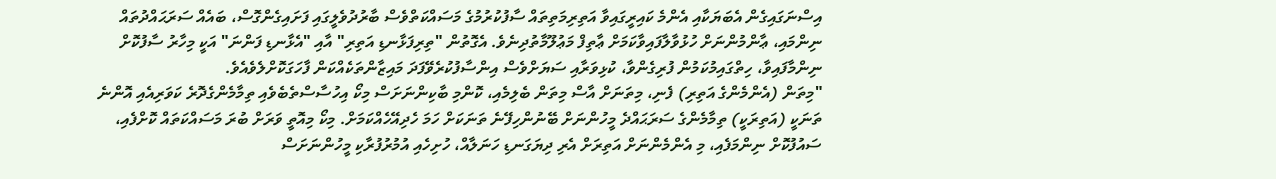އިސްނަގައިގެން އެބަޔަކާއި އެންމެ ކައިރީގައިވާ އަތިރިމަތިތައް ސާފުކުރުމުގެ މަސައްކަތްވެސް ބާރުދުވެލީގައި ފަށައިގެންގޮސް، ބައެއް ސަރަޙައްދުތައް ނިންމައި، ޢާންމުންނަށް ހުޅުވާލާފައިވާކަމަށް ޢާތިފް މަޢުލޫމާތުދިނެވެ. އެގޮތުން "ތިރިފަޅާނޑި އަތިރި" އާއި "އެޅާނޑި ފަންނަ" އަކީ މިހާރު ސާފުކޮށް ނިންމާފައިވާ، ހިތްގައިމުކަމުން ފުރިގެންވާ، ކުޅިވަރާއި ސަޔަށްވެސް އިންސާފުކުރެވޭފަދަ މައިޒާންތަކެއްކަން ފާހަގަކޮށްލެވެއެވެ.
"މިތަން (އެންމެންގެ އަތިރި) ފެނި، މިތަނަށް އާސް މިތަން ބެލިމެއި، ކޮންމި ބާކިންނަށަސް މިކޯ އިހުސާސްތެބެވެއި ތިމާމެންގެދޮރެ ކަވަރިއެއި އޮންނެ ތަނަކީ (އަތިރަކީ) ތިމާމެންގެ ސަރަޙައްދެ މީހުންނަށް ބޭނުންހިފޭނެ ތަނަކަށް ހަމަ ހެދިއޭހެއްކަމަށް. މިކޯ މިއޮތީ ވަރަށް ބުރަ މަސައްކަތައް ކޮށްފެއި، ސައުފުކޮށް ނިންމަފެއި، މި އެންމެންނަށް އަތިރަށް އެރި ދިޔަގަނޑި ހަނަލާއް، ހުށިހެއި އުމުރުފުރާކި މީހުންނަށަސް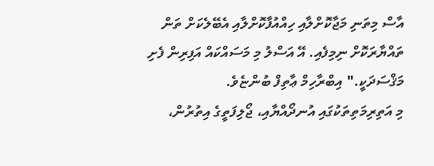އާސް މިތަނި މަޖާކޮށްލާއި ހިއްއުފާކޮށްލާއި އެބޭލެކަށް ތަން ތައްޔާރަކޮށް ނިމިފެއި. އޭ އަސްލު މި މަސައްކައް އަފިރިން ފެށި މަޤްސަދަކީ." އިބްރާހިމް ޢާތިފް ބުންޏެވެ.
މި އަތިރިމަތިތަކުގައި އުނދޯއްޔާއި، ޖޯލިފަތީގެ އިތުރުން،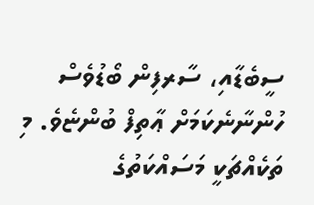ސީބެޑާއި، ސާރފިން ބޯޑުވެސް ހުންނާނެކަމަށް ޢާތިފް ބުންޏެވެ. މި ތަކެއްޗަކީ މަސައްކަތުގެ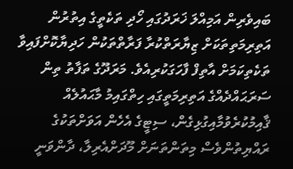ބައިވެރިން އަމިއްލަ ޚަރަދުގައި ހޯދި ތަކެތީގެ އިތުރުން އަތިރިމަތިތަކަށް ޒިޔާރަތްކުރާ ފަރާތްތަކުން ހަދިޔާކޮށްފައިވާ ތަކެތިކަމަށް އާތިފް ފާހަގަކުރިއެވެ. މަރަދޫގެ ތަފާތު ތިން ސަރަޙައްދެއްގެ އަތިރިމަތީގައި ހިތްގައިމު މާޙައުލެއް ޤާއިމުކުރެވުމާއިގުޅިގެން، ސިޓީގެ އެހެން އަވަށްތަކުގެ ރައްޔިތުންވެސް މިތަންތަނަށް މޫދަށްއެރިލާ، ދާންވަނީ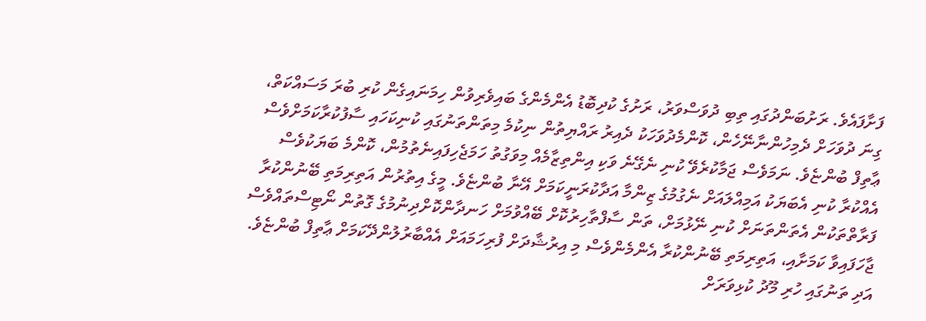ފަށާފައެވެ. ރަށުބަންދުގައި ތިބި ދުވަސްވަރު، ރަށުގެ ކުދިބޮޑު އެންމެންގެ ބައިވެރިވުން ހިމަނައިގެން ކުރި ބުރަ މަސައްކަތް، ގިނަ ދުވަހަށް ދެމިހުންނާނޭހެން، ކޮންމެދުވަހަކު ދެއިރު ރައްޔިތުން ނިކުމެ މިތަންތަނުގައި ކުނިކަހައި ސާފުކުރާކަމަށްވެސް ޢާތިފް ބުންޏެވެ. ނަމަވެސް ޖަމާކުރެވޭ ކުނި ނެގޭނެ ވަކި އިންތިޒާމެއް މިވަގުތު ހަމަޖެހިފައިނެތުމުން، ކޮންމެ ބަޔަކުވެސް އެއްކުރާ ކުނި އެބަޔަކު އަމިއްލައަށް ނެގުމުގެ ޒިންމާ އަދާކުރަނީކަމަށް އޭނާ ބުންޏެވެ. މީގެ އިތުރުން އަތިރިމަތި ބޭނުންކުރާ ފަރާތްތަކުން އެތަންތަނަށް ކުނި ނޭޅުމަށް، ތަން ސާފްތާހިރުކޮށް ބޭއްވުމަށް ހަނދާންކޮށްދިނުމުގެ ގޮތުން ނޯޓިސްތައްވެސް ޖާހަފައިވާ ކަމަށާއި، އަތިރިމަތި ބޭނުންކުރާ އެންމެންވެސް މި އިރުޝާދަށް ފުރިހަމައަށް އެއްބާރުލުންދޭކަމަށް ޢާތިފް ބުންޏެވެ. އަދި ތަނުގައި ހުރި މޫދު ކުޅިވަރަށް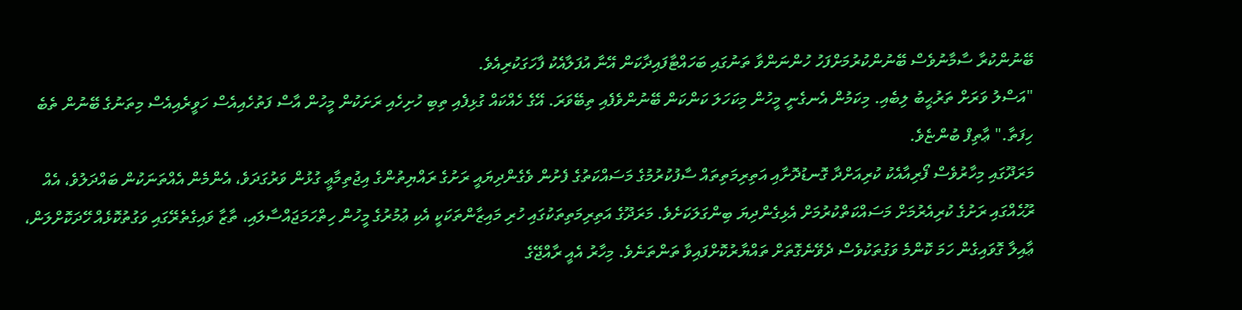ބޭނުންކުރާ ސާމާނުވެސް ބޭނުންކުރުމަށްފަހު ހުންނަންވާ ތަނުގައި ބަހައްޓާފައިދާކަން އޭނާ އުފަލާއެކު ފާހަގަކުރިއެވެ.
"އަސްލު ވަރަށް ތަރުޙީބު ލިބެއި. މިކަމުން އެނގެނީ މީހުން މިކަހަލަ ކަންކަން ބޭނުންވެފެއި ތިބޭވަރަ. އޭގެ ހެއްކައް ގުޅިފެއި ތިބި ހުށިހެއި ރަށަކުން މީހުން އާސް ފަތުހެއިއެސް ހަވީރެއިއެސް މިތަނުގެ ބޭނުން ތެބެ ހިފަތާ." ޢާތިފް ބުންޏެވެ.
މަރަދޫގައި މިހާރުވެސް ފޯރިއާއެކު ކުރިއަށްދާ ގޮނޑުދޮށާއި އަތިރިމަތިތައް ސާފުކުރުމުގެ މަސައްކަތުގެ ފެށުން ވެގެންދިޔައީ ރަށުގެ ރައްޔިތުންގެ އިޖުތިމާޢީ ގުޅުން ވަރުގަދަވެ، އެންމެން އެއްތަނަކުން ބައްދަލުވެ، އެއް ރޫޙެއްގައި ރަށުގެ ކުރިއެރުމަށް މަސައްކަތްކުރުމަށް އެޅިގެންދިޔަ ބިންގަލަކަށެވެ. މަރަދޫގެ އަތިރިމަތިތަކުގައި ހުރި މައިޒާންތަކަކީ އެކި ޢުމުރުގެ މީހުން ހިތްހަމަޖައްސާލައި، ތާޒާ ވައިގެތެރޭގައި ވަގުތުކޮޅެއް ހޭދަކޮށްލަން، ޢާއިލާ ގޮވައިގެން ހަމަ ކޮންމެ ވަގުތަކުވެސް ދެވޭނެގޮތަށް ތައްޔާރުކޮށްފައިވާ ތަންތަނެވެ. މިހާރު އެއީ ރާއްޖޭގެ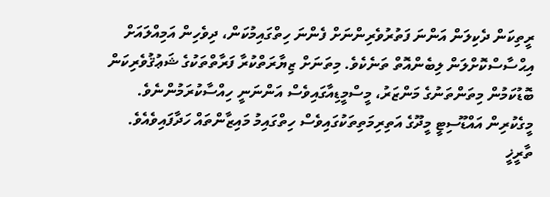ރީތިކަން ދެކިލަން އަންނަ ފަތުރުވެރިންނަށް ފެންނަ ހިތްގައިމުކަން، ދިވެހިން އަމިއްލައަށް އިޙްސާސްކޮށްލަން ލިބެންއޮތް ތަނެކެވެ. މިތަނަށް ޒިޔާރަތްކުރާ ފަރާތްތަކުގެ ޝަޢުޤުވެރިކަން ބޮޑުކަމުން މިތަންތަނުގެ މަންޒަރު، މީސްމީޑިއާގައިވެސް އަންނަނީ ހިއްސާކުރަމުންނެވެ. މީގެކުރިން އައްޑޫސިޓީ މީދޫގެ އަތިރިމަތިތަކުގައިވެސް ހިތްގައިމު މައިޒާންތައް ހަދާފައިވެއެވެ.
ތާރީޚީ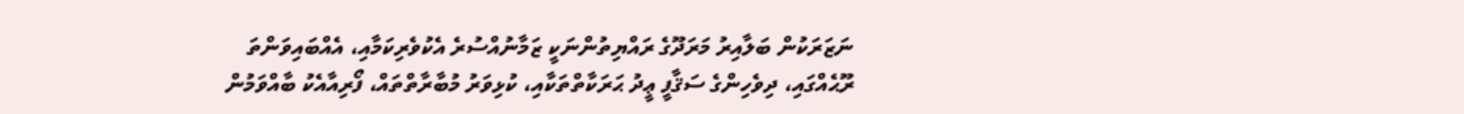ނަޒަރަކުން ބަލާއިރު މަރަދޫގެ ރައްޔިތުންނަކީ ޒަމާނުއްސުރެ އެކުވެރިކަމާއި، އެއްބައިވަންތަ ރޫޙެއްގައި، ދިވެހިންގެ ސަޤާފީ ޢީދު ޙަރަކާތްތަކާއި، ކުޅިވަރު މުބާރާތްތައް، ފޯރިއާއެކު ބާއްވަމުން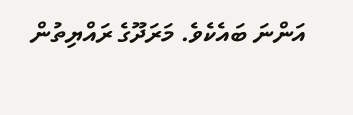އަންނަ ބައެކެވެ. މަރަދޫގެ ރައްޔިތުން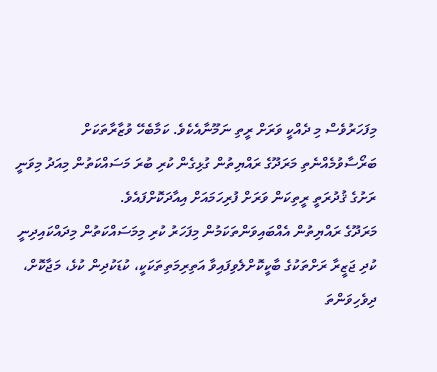މިފަހަރުވެސް މި ދެއްކީ ވަރަށް ރީތި ނަމޫނާއެކެވެ. ކަމާބެހޭ ވުޒާރާތަކަށް ބަރޯސާވުމެއްނެތި މަރަދޫގެ ރައްޔިތުން ގުޅިގެން ކުރި ބުރަ މަސައްކަތުން މިއަދު މިވަނީ ރަށުގެ ޤުދުރަތީ ރީތިކަން ވަރަށް ފުރިހަމައަށް އިއާދަކޮށްފައެވެ.
މަރަދޫގެ ރައްޔިތުން އެއްބައިވަންތަކަމުން މިފަހަރު ކުރި މިމަސައްކަތުން މިދައްކައިދިނީ ކުދި ޖަޒީރާ ރަށްތަކުގެ ބާކީކޮށްލެވިފައިވާ އަތިރިމަތިތަކަކީ، ކުޑަކުދިން ކުޅެ، މަޖާކޮށް، ދިވެހިވަންތަ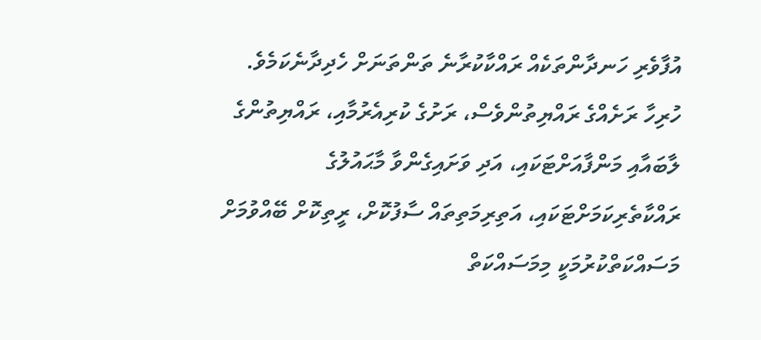އުފާވެރި ހަނދާންތަކެއް ރައްކާކުރާނެ ތަންތަނަށް ހެދިދާނެކަމެވެ. ހުރިހާ ރަށެއްގެ ރައްޔިތުންވެސް، ރަށުގެ ކުރިއެރުމާއި، ރައްޔިތުންގެ ލާބައާއި މަންފާއަށްޓަކައި، އަދި ވަށައިގެންވާ މާޙައުލުގެ ރައްކާތެރިކަމަށްޓަކައި، އަތިރިމަތިތައް ސާފުކޮށް، ރީތިކޮށް ބޭއްވުމަށް މަސައްކަތްކުރުމަކީ މިމަސައްކަތް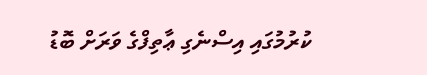ކުރުމުގައި އިސްނެގި ޢާތިފްގެ ވަރަށް ބޮޑު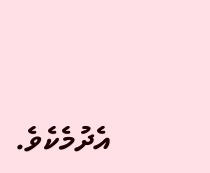އެދުމެކެވެ.